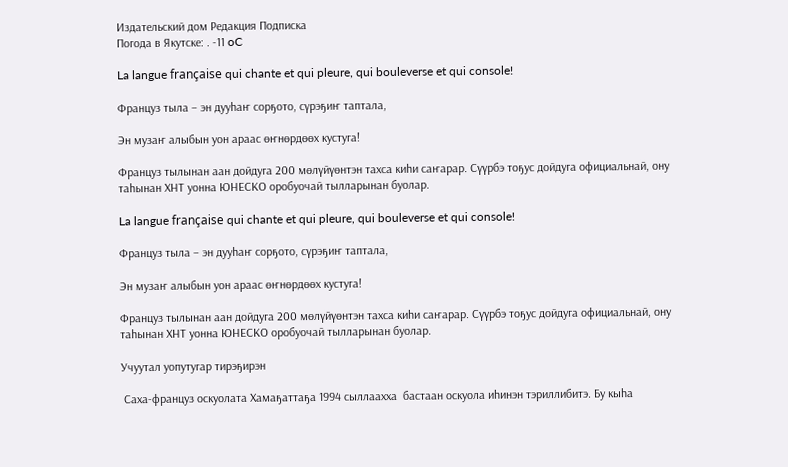Издательский дом Редакция Подписка
Погода в Якутске: . -11 oC

La langue française qui chante et qui pleure, qui bouleverse et qui console!

Француз тыла – эн дууһаҥ сорҕото, сүрэҕиҥ таптала,

Эн музаҥ алыбын уон араас өҥнөрдөөх кустуга!

Француз тылынан аан дойдуга 200 мөлүйүөнтэн тахса киһи саҥарар. Сүүрбэ тоҕус дойдуга официальнай, ону таһынан ХНТ уонна ЮНЕСКО оробуочай тылларынан буолар.

La langue française qui chante et qui pleure, qui bouleverse et qui console!

Француз тыла – эн дууһаҥ сорҕото, сүрэҕиҥ таптала,

Эн музаҥ алыбын уон араас өҥнөрдөөх кустуга!

Француз тылынан аан дойдуга 200 мөлүйүөнтэн тахса киһи саҥарар. Сүүрбэ тоҕус дойдуга официальнай, ону таһынан ХНТ уонна ЮНЕСКО оробуочай тылларынан буолар.

Учуутал уопутугар тирэҕирэн

 Саха-француз оскуолата Хамаҕаттаҕа 1994 сыллаахха  бастаан оскуола иһинэн тэриллибитэ. Бу кыһа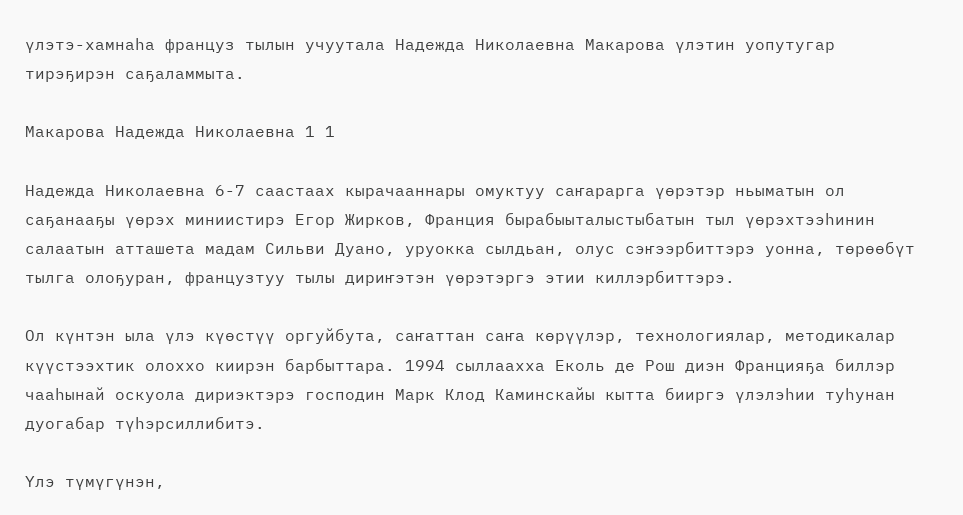үлэтэ-хамнаһа француз тылын учуутала Надежда Николаевна Макарова үлэтин уопутугар тирэҕирэн саҕаламмыта.

Макарова Надежда Николаевна 1 1

Надежда Николаевна 6-7 саастаах кырачааннары омуктуу саҥарарга үөрэтэр ньыматын ол саҕанааҕы үөрэх миниистирэ Егор Жирков, Франция бырабыыталыстыбатын тыл үөрэхтээһинин салаатын атташета мадам Сильви Дуано, уруокка сылдьан, олус сэҥээрбиттэрэ уонна, төрөөбүт тылга олоҕуран, французтуу тылы дириҥэтэн үөрэтэргэ этии киллэрбиттэрэ.

Ол күнтэн ыла үлэ күөстүү оргуйбута, саҥаттан саҥа көрүүлэр, технологиялар, методикалар күүстээхтик олоххо киирэн барбыттара. 1994 сыллаахха Еколь де Рош диэн Францияҕа биллэр чааһынай оскуола дириэктэрэ господин Марк Клод Каминскайы кытта бииргэ үлэлэһии туһунан дуогабар түһэрсиллибитэ.

Үлэ түмүгүнэн,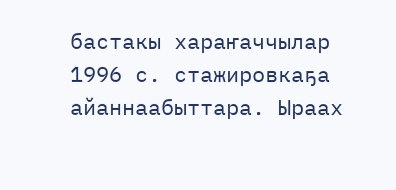бастакы хараҥаччылар 1996 с. стажировкаҕа айаннаабыттара. Ыраах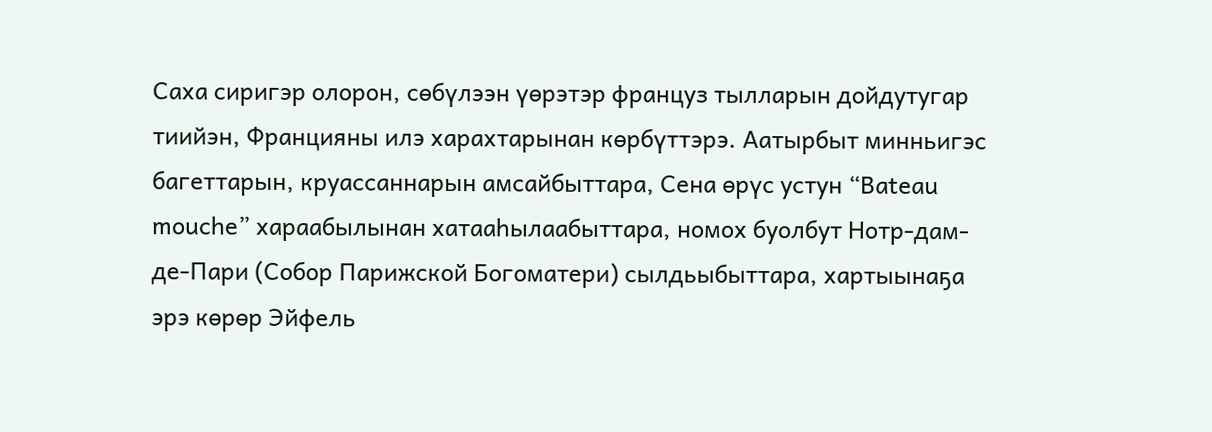Саха сиригэр олорон, сөбүлээн үөрэтэр француз тылларын дойдутугар тиийэн, Францияны илэ харахтарынан көрбүттэрэ. Аатырбыт минньигэс багеттарын, круассаннарын амсайбыттара, Сена өрүс устун “Bateau mouche” хараабылынан хатааһылаабыттара, номох буолбут Нотр-дам-де-Пари (Собор Парижской Богоматери) сылдьыбыттара, хартыынаҕа эрэ көрөр Эйфель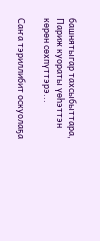башнятыгар тахсыбыттара, Париж куораты үөһэттэн көрөн сөхпүттэрэ...

Саҥа тэриллибит оскуолаҕа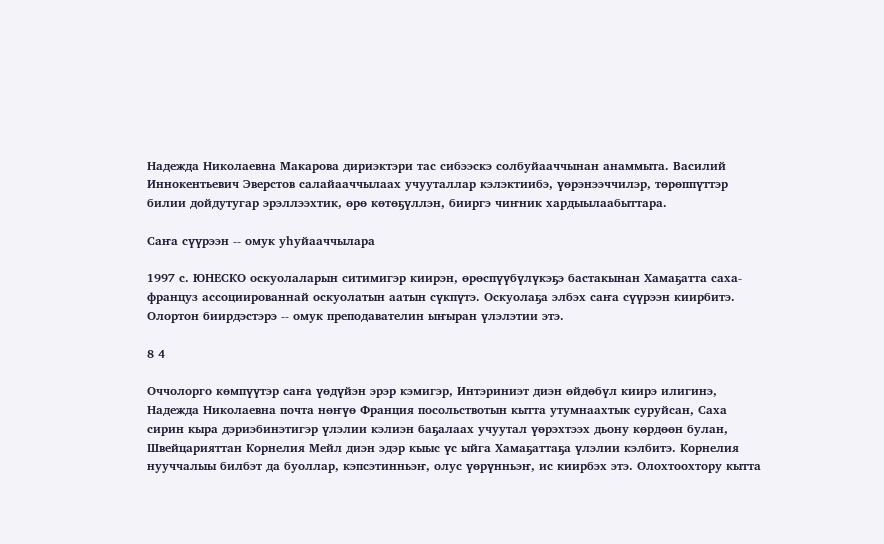Надежда Николаевна Макарова дириэктэри тас сибээскэ солбуйааччынан анаммыта. Василий Иннокентьевич Эверстов салайааччылаах учууталлар кэлэктиибэ, үөрэнээччилэр, төрөппүттэр билии дойдутугар эрэллээхтик, өрө көтөҕүллэн, бииргэ чиҥник хардыылаабыттара.

Саҥа сүүрээн -- омук уһуйааччылара

1997 с. ЮНЕСКО оскуолаларын ситимигэр киирэн, өрөспүүбүлүкэҕэ бастакынан Хамаҕатта саха-француз ассоциированнай оскуолатын аатын сүкпүтэ. Оскуолаҕа элбэх саҥа сүүрээн киирбитэ. Олортон биирдэстэрэ -- омук преподавателин ыҥыран үлэлэтии этэ.

8 4

Оччолорго көмпүүтэр саҥа үөдүйэн эрэр кэмигэр, Интэриниэт диэн өйдөбүл киирэ илигинэ, Надежда Николаевна почта нөҥүө Франция посольствотын кытта утумнаахтык суруйсан, Саха сирин кыра дэриэбинэтигэр үлэлии кэлиэн баҕалаах учуутал үөрэхтээх дьону көрдөөн булан, Швейцарияттан Корнелия Мейл диэн эдэр кыыс үс ыйга Хамаҕаттаҕа үлэлии кэлбитэ. Корнелия нууччалыы билбэт да буоллар, кэпсэтинньэҥ, олус үөрүнньэҥ, ис киирбэх этэ. Олохтоохтору кытта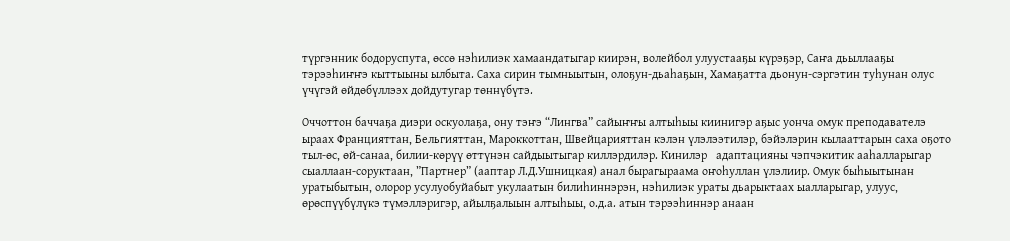түргэнник бодоруспута, өссө нэһилиэк хамаандатыгар киирэн, волейбол улуустааҕы күрэҕэр, Саҥа дьыллааҕы тэрээһиҥҥэ кыттыыны ылбыта. Саха сирин тымныытын, олоҕун-дьаһаҕын, Хамаҕатта дьонун-сэргэтин туһунан олус үчүгэй өйдөбүллээх дойдутугар төннүбүтэ.

Оччоттон баччаҕа диэри оскуолаҕа, ону тэҥэ “Лингва” сайыҥҥы алтыһыы киинигэр аҕыс уонча омук преподавателэ ыраах Францияттан, Бельгияттан, Мароккоттан, Швейцарияттан кэлэн үлэлээтилэр, бэйэлэрин кылааттарын саха оҕото тыл-өс, өй-санаа, билии-көрүү өттүнэн сайдыытыгар киллэрдилэр. Кинилэр   адаптацияны чэпчэкитик ааһалларыгар сыаллаан-соруктаан, ”Партнер” (ааптар Л.Д.Ушницкая) анал бырагыраама оҥоһуллан үлэлиир. Омук быһыытынан уратыбытын, олорор усулуобуйабыт укулаатын билиһиннэрэн, нэһилиэк ураты дьарыктаах ыалларыгар, улуус, өрөспүүбүлүкэ түмэллэригэр, айылҕалыын алтыһыы, о.д.а. атын тэрээһиннэр анаан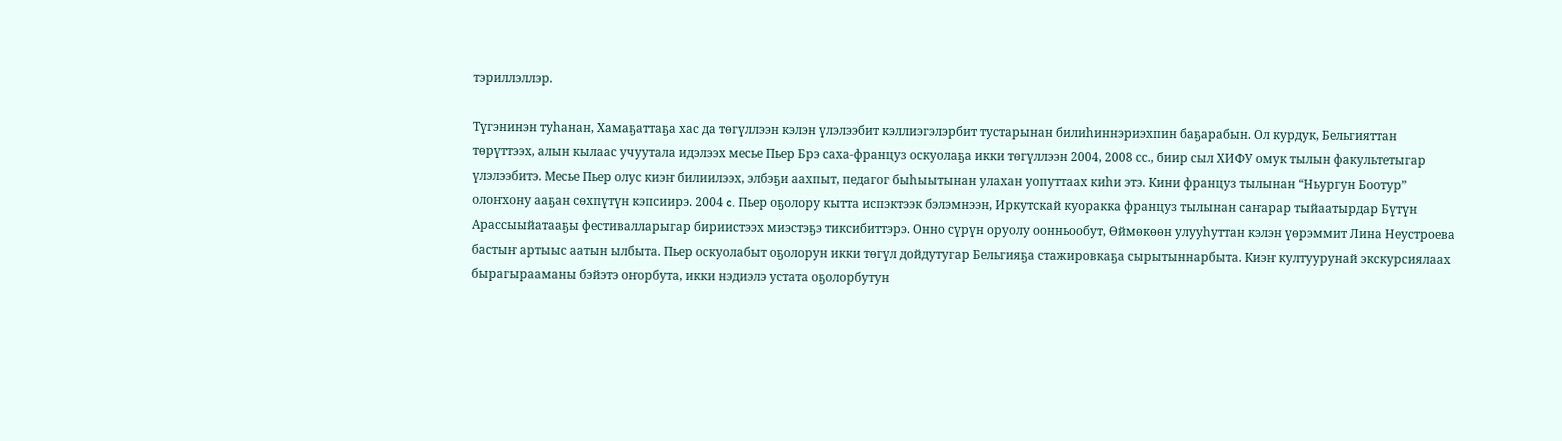тэриллэллэр.

Түгэнинэн туһанан, Хамаҕаттаҕа хас да төгүллээн кэлэн үлэлээбит кэллиэгэлэрбит тустарынан билиһиннэриэхпин баҕарабын. Ол курдук, Бельгияттан төрүттээх, алын кылаас учуутала идэлээх месье Пьер Брэ саха-француз оскуолаҕа икки төгүллээн 2004, 2008 сс., биир сыл ХИФУ омук тылын факультетыгар үлэлээбитэ. Месье Пьер олус киэҥ билиилээх, элбэҕи аахпыт, педагог быһыытынан улахан уопуттаах киһи этэ. Кини француз тылынан “Ньургун Боотур” олоҥхону ааҕан сөхпүтүн кэпсиирэ. 2004 c. Пьер оҕолору кытта испэктээк бэлэмнээн, Иркутскай куоракка француз тылынан саҥарар тыйаатырдар Бүтүн Арассыыйатааҕы фестивалларыгар бириистээх миэстэҕэ тиксибиттэрэ. Онно сүрүн оруолу оонньообут, Өймөкөөн улууһуттан кэлэн үөрэммит Лина Неустроева бастыҥ артыыс аатын ылбыта. Пьер оскуолабыт оҕолорун икки төгүл дойдутугар Бельгияҕа стажировкаҕа сырытыннарбыта. Киэҥ култуурунай экскурсиялаах бырагырааманы бэйэтэ оҥорбута, икки нэдиэлэ устата оҕолорбутун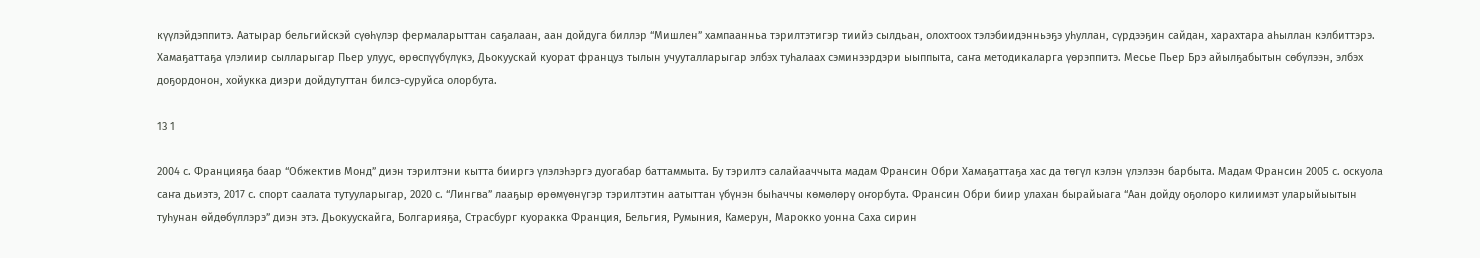күүлэйдэппитэ. Аатырар бельгийскэй сүөһүлэр фермаларыттан саҕалаан, аан дойдуга биллэр “Мишлен” хампаанньа тэрилтэтигэр тиийэ сылдьан, олохтоох тэлэбиидэнньэҕэ уһуллан, сүрдээҕин сайдан, харахтара аһыллан кэлбиттэрэ. Хамаҕаттаҕа үлэлиир сылларыгар Пьер улуус, өрөспүүбүлүкэ, Дьокуускай куорат француз тылын учууталларыгар элбэх туһалаах сэминээрдэри ыыппыта, саҥа методикаларга үөрэппитэ. Месье Пьер Брэ айылҕабытын сөбүлээн, элбэх доҕордонон, хойукка диэри дойдутуттан билсэ-суруйса олорбута.

13 1

2004 с. Францияҕа баар “Обжектив Монд” диэн тэрилтэни кытта бииргэ үлэлэһэргэ дуогабар баттаммыта. Бу тэрилтэ салайааччыта мадам Франсин Обри Хамаҕаттаҕа хас да төгүл кэлэн үлэлээн барбыта. Мадам Франсин 2005 с. оскуола саҥа дьиэтэ, 2017 с. спорт саалата тутууларыгар, 2020 с. “Лингва” лааҕыр өрөмүөнүгэр тэрилтэтин аатыттан үбүнэн быһаччы көмөлөрү оҥорбута. Франсин Обри биир улахан бырайыага “Аан дойду оҕолоро килиимэт уларыйыытын туһунан өйдөбүллэрэ” диэн этэ. Дьокуускайга, Болгарияҕа, Страсбург куоракка Франция, Бельгия, Румыния, Камерун, Марокко уонна Саха сирин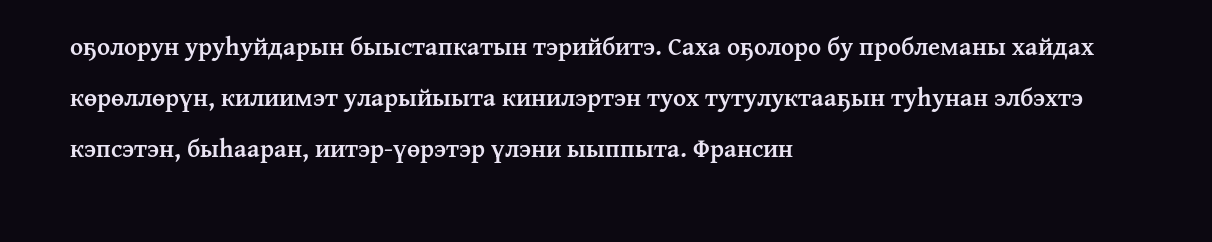оҕолорун уруһуйдарын быыстапкатын тэрийбитэ. Саха оҕолоро бу проблеманы хайдах көрөллөрүн, килиимэт уларыйыыта кинилэртэн туох тутулуктааҕын туһунан элбэхтэ кэпсэтэн, быһааран, иитэр-үөрэтэр үлэни ыыппыта. Франсин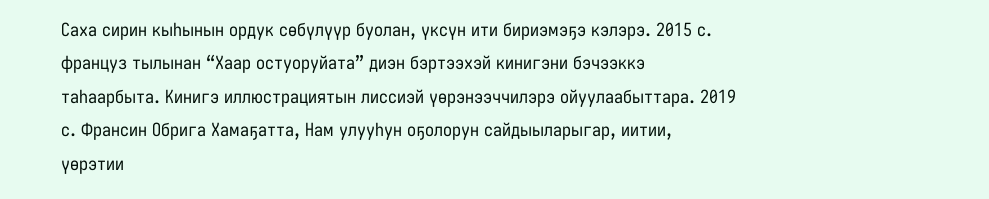Саха сирин кыһынын ордук сөбүлүүр буолан, үксүн ити бириэмэҕэ кэлэрэ. 2015 с. француз тылынан “Хаар остуоруйата” диэн бэртээхэй кинигэни бэчээккэ таһаарбыта. Кинигэ иллюстрациятын лиссиэй үөрэнээччилэрэ ойуулаабыттара. 2019 с. Франсин Обрига Хамаҕатта, Нам улууһун оҕолорун сайдыыларыгар, иитии, үөрэтии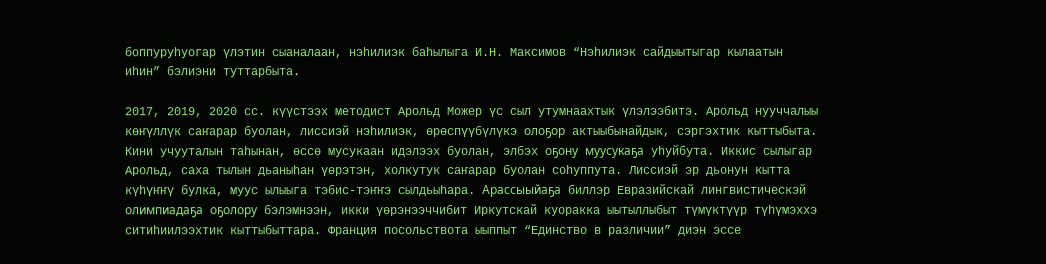боппуруһуогар үлэтин сыаналаан, нэһилиэк баһылыга И.Н. Максимов “Нэһилиэк сайдыытыгар кылаатын иһин” бэлиэни туттарбыта.

2017, 2019, 2020 сс. күүстээх методист Арольд Можер үс сыл утумнаахтык үлэлээбитэ. Арольд нууччалыы көҥүллүк саҥарар буолан, лиссиэй нэһилиэк, өрөспүүбүлүкэ олоҕор актыыбынайдык, сэргэхтик кыттыбыта. Кини учууталын таһынан, өссө мусукаан идэлээх буолан, элбэх оҕону муусукаҕа уһуйбута. Иккис сылыгар Арольд, саха тылын дьаныһан үөрэтэн, холкутук саҥарар буолан соһуппута. Лиссиэй эр дьонун кытта күһүҥҥү булка, муус ылыыга тэбис-тэҥҥэ сылдьыһара. Арассыыйаҕа биллэр Евразийскай лингвистическэй олимпиадаҕа оҕолору бэлэмнээн, икки үөрэнээччибит Иркутскай куоракка ыытыллыбыт түмүктүүр түһүмэххэ ситиһиилээхтик кыттыбыттара. Франция посольствота ыыппыт “Единство в различии” диэн эссе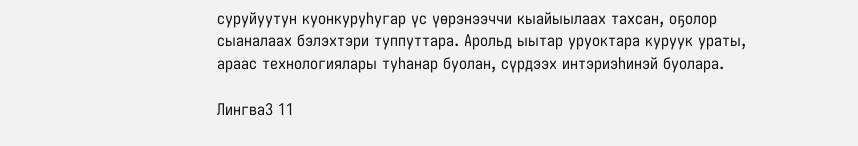суруйуутун куонкуруһугар үс үөрэнээччи кыайыылаах тахсан, оҕолор сыаналаах бэлэхтэри туппуттара. Арольд ыытар уруоктара куруук ураты, араас технологиялары туһанар буолан, сүрдээх интэриэһинэй буолара.

Лингва3 11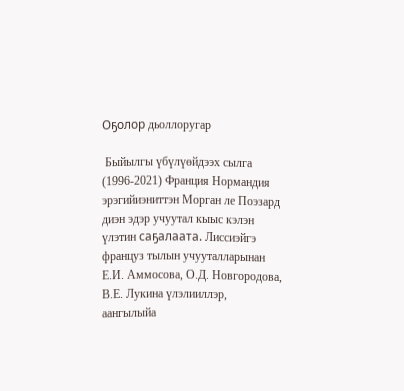Оҕолор дьоллоругар

 Быйылгы үбүлүөйдээх сылга (1996-2021) Франция Нормандия эрэгийиэниттэн Морган ле Поэзард диэн эдэр учуутал кыыс кэлэн үлэтин саҕалаата. Лиссиэйгэ француз тылын учууталларынан Е.И. Аммосова, О.Д. Новгородова, В.Е. Лукина үлэлииллэр, аангылыйа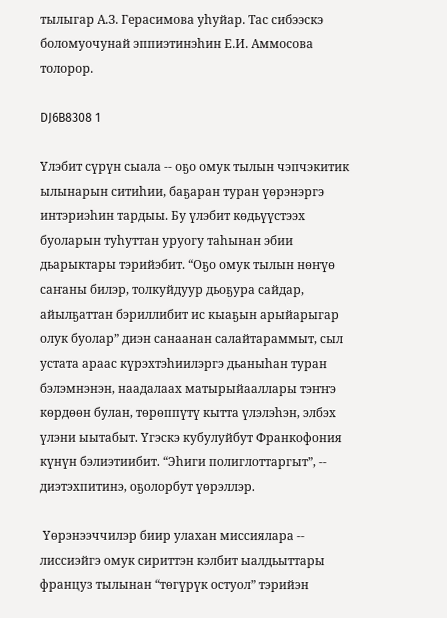тылыгар А.З. Герасимова уһуйар. Тас сибээскэ боломуочунай эппиэтинэһин Е.И. Аммосова толорор.

DJ6B8308 1

Үлэбит сүрүн сыала -- оҕо омук тылын чэпчэкитик ылынарын ситиһии, баҕаран туран үөрэнэргэ интэриэһин тардыы. Бу үлэбит көдьүүстээх буоларын туһуттан уруогу таһынан эбии дьарыктары тэрийэбит. “Оҕо омук тылын нөҥүө саҥаны билэр, толкуйдуур дьоҕура сайдар, айылҕаттан бэриллибит ис кыаҕын арыйарыгар олук буолар” диэн санаанан салайтараммыт, сыл устата араас күрэхтэһиилэргэ дьаныһан туран бэлэмнэнэн, наадалаах матырыйааллары тэҥҥэ көрдөөн булан, төрөппүтү кытта үлэлэһэн, элбэх үлэни ыытабыт. Үгэскэ кубулуйбут Франкофония күнүн бэлиэтиибит. “Эһиги полиглоттаргыт”, -- диэтэхпитинэ, оҕолорбут үөрэллэр.

 Үөрэнээччилэр биир улахан миссиялара -- лиссиэйгэ омук сириттэн кэлбит ыалдьыттары француз тылынан “төгүрүк остуол” тэрийэн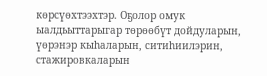көрсүөхтээхтэр. Оҕолор омук ыалдьыттарыгар төрөөбүт дойдуларын, үөрэнэр кыһаларын, ситиһиилэрин, стажировкаларын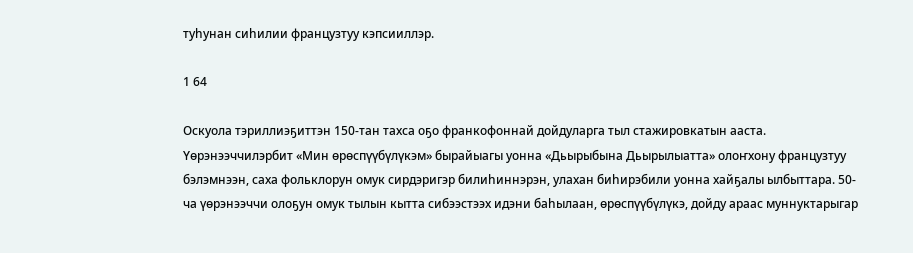туһунан сиһилии французтуу кэпсииллэр.

1 64

Оскуола тэриллиэҕиттэн 150-тан тахса оҕо франкофоннай дойдуларга тыл стажировкатын ааста. Үөрэнээччилэрбит «Мин өрөспүүбүлүкэм» бырайыагы уонна «Дьырыбына Дьырылыатта» олоҥхону французтуу бэлэмнээн, саха фольклорун омук сирдэригэр билиһиннэрэн, улахан биhирэбили уонна хайҕалы ылбыттара. 50-ча үөрэнээччи олоҕун омук тылын кытта сибээстээх идэни баһылаан, өрөспүүбүлүкэ, дойду араас муннуктарыгар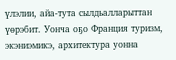үлэлии, айа-тута сылдьалларыттан үөрэбит. Уонча оҕо Франция туризм, экэниэмикэ, архитектура уонна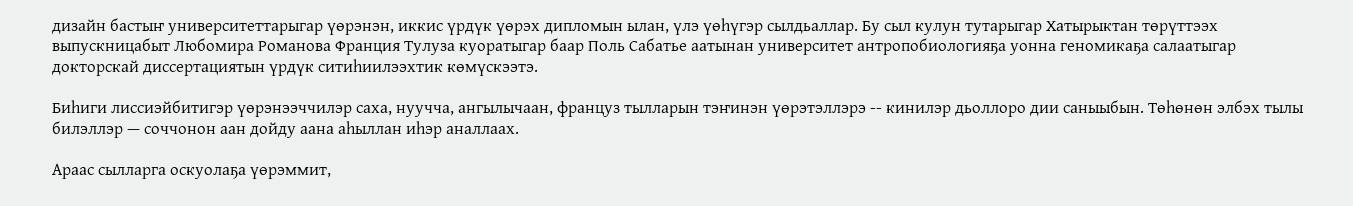дизайн бастыҥ университеттарыгар үөрэнэн, иккис үрдүк үөрэх дипломын ылан, үлэ үөһүгэр сылдьаллар. Бу сыл кулун тутарыгар Хатырыктан төрүттээх выпускницабыт Любомира Романова Франция Тулуза куоратыгар баар Поль Сабатье аатынан университет антропобиологияҕа уонна геномикаҕа салаатыгар докторскай диссертациятын үрдүк ситиһиилээхтик көмүскээтэ.

Биһиги лиссиэйбитигэр үөрэнээччилэр саха, нуучча, ангылычаан, француз тылларын тэҥинэн үөрэтэллэрэ -- кинилэр дьоллоро дии саныыбын. Төһөнөн элбэх тылы билэллэр — соччонон аан дойду аана аһыллан иһэр аналлаах.

Араас сылларга оскуолаҕа үөрэммит,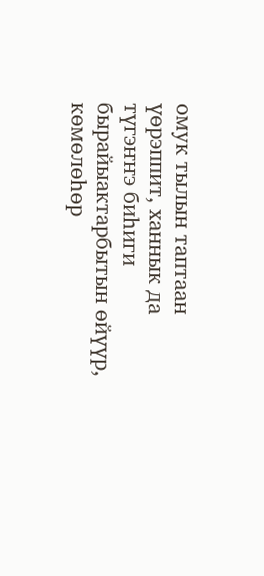омук тылын таптаан үөрэппит, ханнык да түгэҥҥэ биһиги бырайыактарбытын өйүүр, көмөлөһөр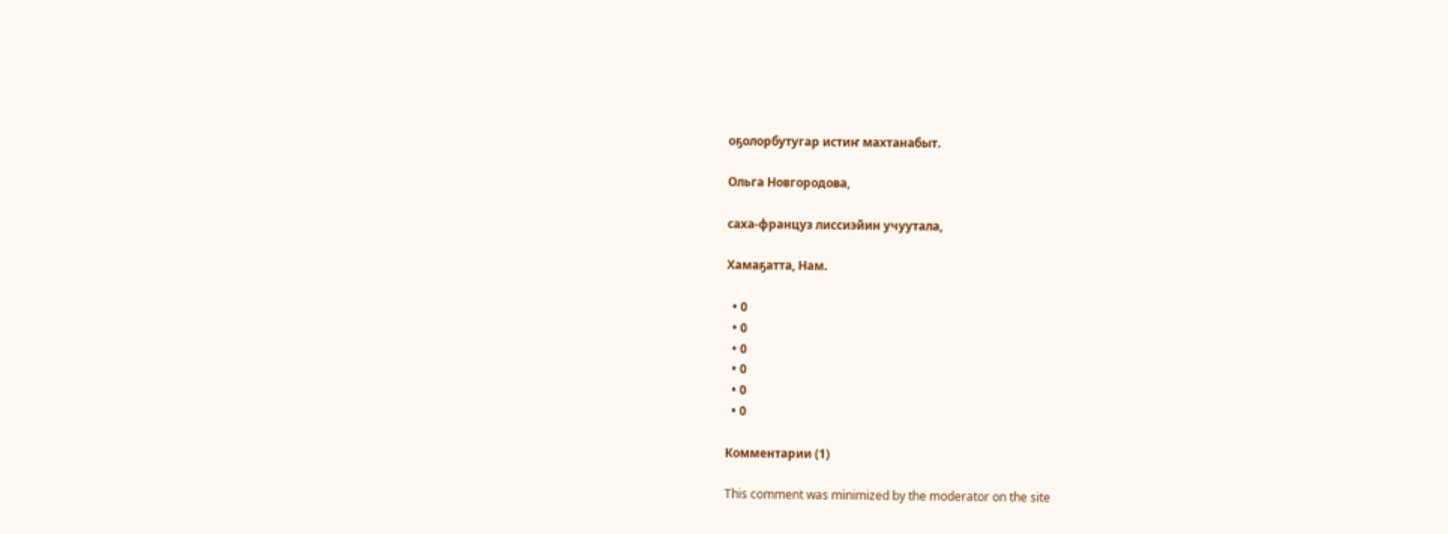оҕолорбутугар истиҥ махтанабыт.

Ольга Новгородова,

саха-француз лиссиэйин учуутала,

Хамаҕатта, Нам.

  • 0
  • 0
  • 0
  • 0
  • 0
  • 0

Комментарии (1)

This comment was minimized by the moderator on the site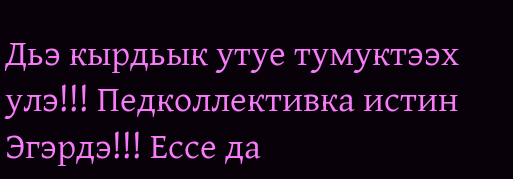Дьэ кырдьык утуе тумуктээх улэ!!! Педколлективка истин Эгэрдэ!!! Ессе да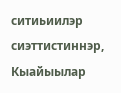ситиьиилэр сиэттистиннэр, Кыайыылар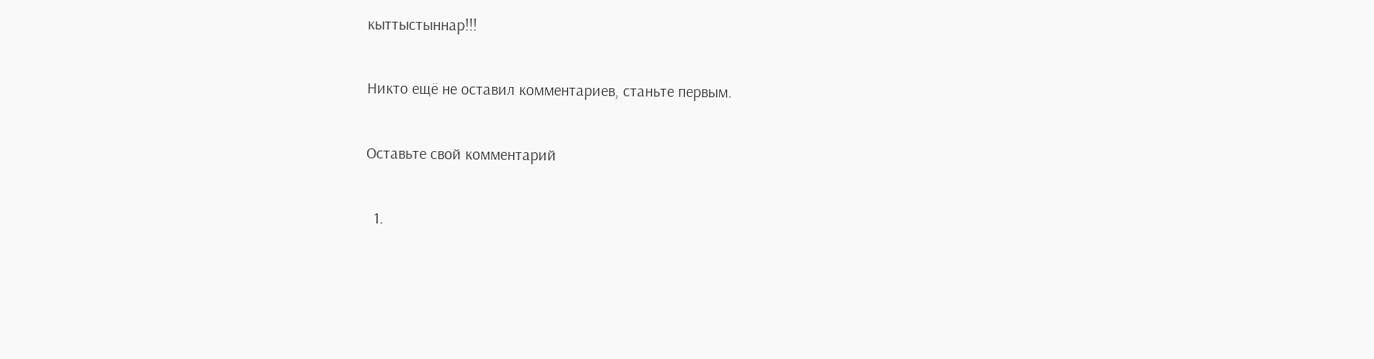кыттыстыннар!!!

Никто ещё не оставил комментариев, станьте первым.

Оставьте свой комментарий

  1.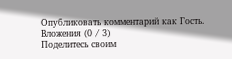Опубликовать комментарий как Гость.
Вложения (0 / 3)
Поделитесь своим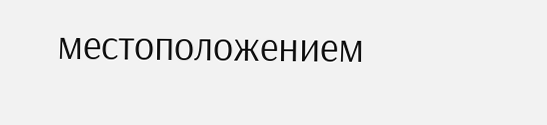местоположением